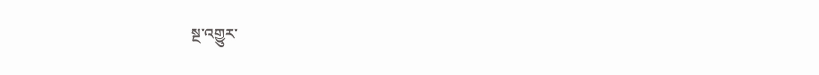སྔ་འགྱུར་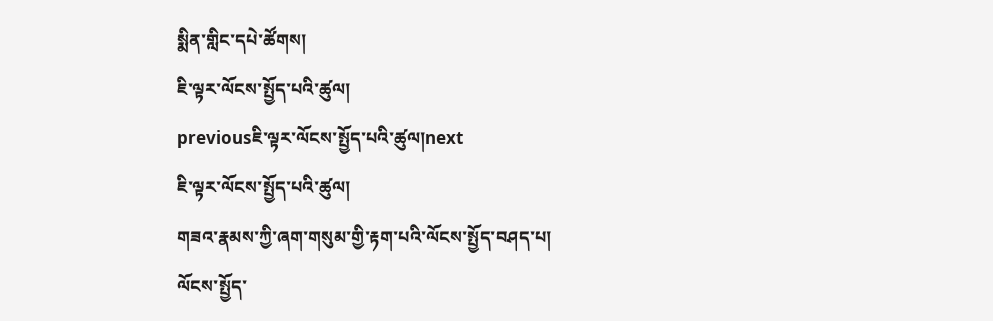སྨིན་གླིང་དཔེ་ཚོགས།
ཇི་ལྟར་ལོངས་སྤྱོད་པའི་ཚུལ།
previousཇི་ལྟར་ལོངས་སྤྱོད་པའི་ཚུལ།next
ཇི་ལྟར་ལོངས་སྤྱོད་པའི་ཚུལ།
གཟའ་རྣམས་ཀྱི་ཞག་གསུམ་གྱི་རྟག་པའི་ལོངས་སྤྱོད་བཤད་པ།
ལོངས་སྤྱོད་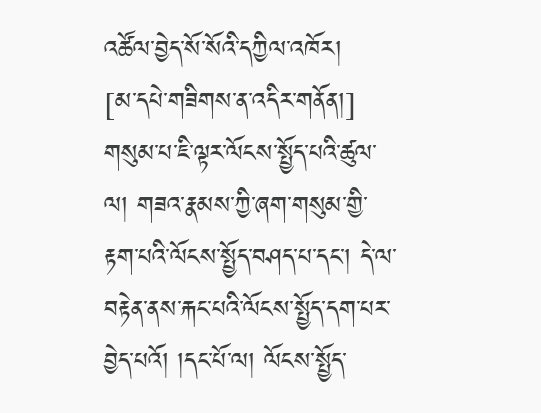འཚོལ་བྱེད་སོ་སོའི་དཀྱིལ་འཁོར།
[མ་དཔེ་གཟིགས་ན་འདིར་གནོན།]
གསུམ་པ་ཇི་ལྟར་ལོངས་སྤྱོད་པའི་ཚུལ་ལ། གཟའ་རྣམས་ཀྱི་ཞག་གསུམ་གྱི་རྟག་པའི་ལོངས་སྤྱོད་བཤད་པ་དང་། དེ་ལ་བརྟེན་ནས་རྐང་པའི་ལོངས་སྤྱོད་དག་པར་བྱེད་པའོ། །དང་པོ་ལ། ལོངས་སྤྱོད་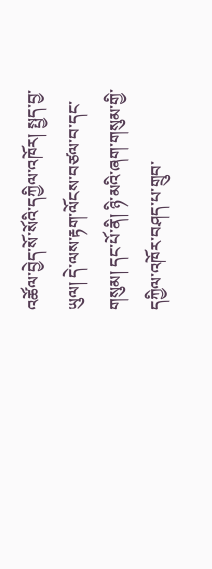འཚོལ་བྱེད་སོ་སོའི་དཀྱིལ་འཁོར། སྤྱད་བྱ་ཡུལ། དེ་ལས་རྟག་ལོངས་བཙལ་བ་དང་གསུམ། དང་པོ་ནི། ཉི་མའི་ཞག་གསུམ་གྱི་དཀྱིལ་འཁོར་བཤད་པ་གྲུབ་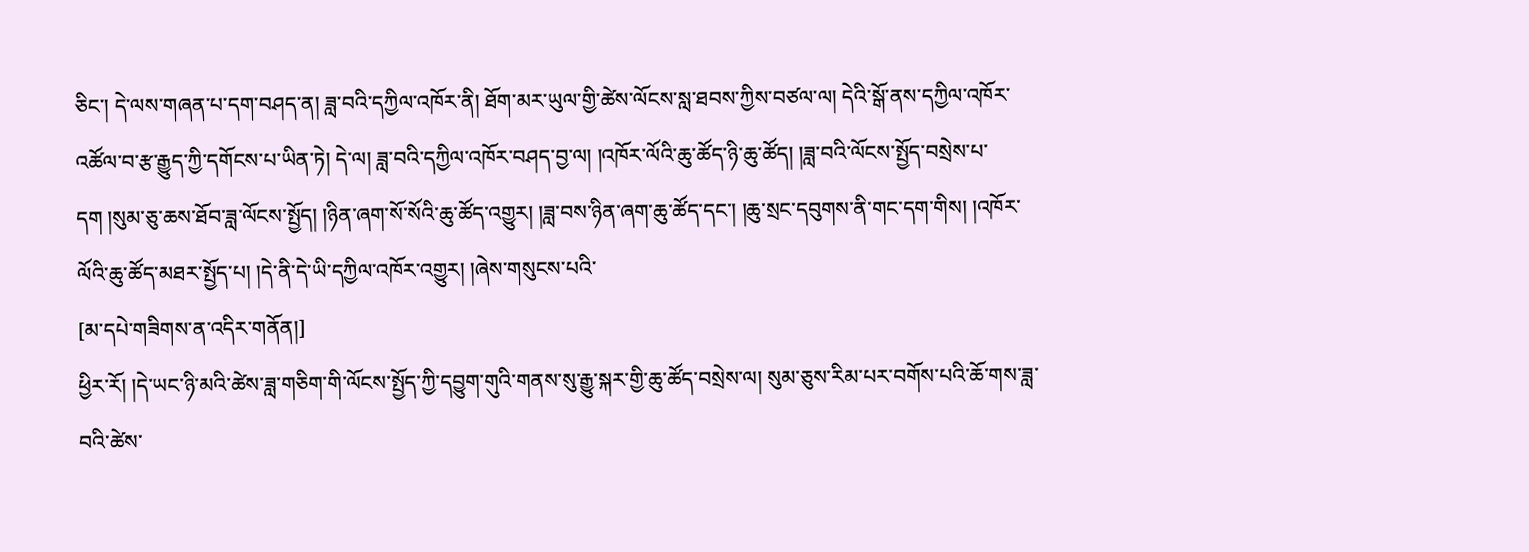ཅིང་། དེ་ལས་གཞན་པ་དག་བཤད་ན། ཟླ་བའི་དཀྱིལ་འཁོར་ནི། ཐོག་མར་ཡུལ་གྱི་ཚེས་ལོངས་སླ་ཐབས་ཀྱིས་བཙལ་ལ། དེའི་སྒོ་ནས་དཀྱིལ་འཁོར་འཚོལ་བ་རྩ་རྒྱུད་ཀྱི་དགོངས་པ་ཡིན་ཏེ། དེ་ལ། ཟླ་བའི་དཀྱིལ་འཁོར་བཤད་བྱ་ལ། །འཁོར་ལོའི་ཆུ་ཚོད་ཉི་ཆུ་ཚོད། །ཟླ་བའི་ལོངས་སྤྱོད་བསྲེས་པ་དག །སུམ་ཅུ་ཆས་ཐོབ་ཟླ་ལོངས་སྤྱོད། །ཉིན་ཞག་སོ་སོའི་ཆུ་ཚོད་འགྱུར། །ཟླ་བས་ཉིན་ཞག་ཆུ་ཚོད་དང་། །ཆུ་སྲང་དབུགས་ནི་གང་དག་གིས། །འཁོར་ལོའི་ཆུ་ཚོད་མཐར་སྤྱོད་པ། །དེ་ནི་དེ་ཡི་དཀྱིལ་འཁོར་འགྱུར། །ཞེས་གསུངས་པའི་
[མ་དཔེ་གཟིགས་ན་འདིར་གནོན།]
ཕྱིར་རོ། །དེ་ཡང་ཉི་མའི་ཚེས་ཟླ་གཅིག་གི་ལོངས་སྤྱོད་ཀྱི་དབྱུག་གུའི་གནས་སུ་རྒྱུ་སྐར་གྱི་ཆུ་ཚོད་བསྲེས་ལ། སུམ་ཅུས་རིམ་པར་བགོས་པའི་ཆོ་གས་ཟླ་བའི་ཚེས་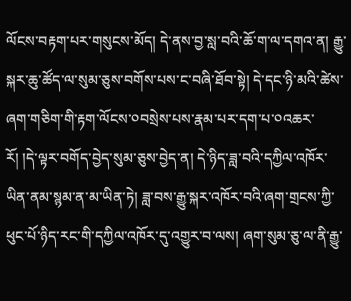ལོངས་བརྟག་པར་གསུངས་མོད། དེ་ནས་བྱ་སླ་བའི་ཆོ་ག་ལ་དགའ་ན། རྒྱུ་སྐར་ཆུ་ཚོད་ལ་སུམ་ཅུས་བགོས་པས་ང་བཞི་ཐོབ་སྟེ། དེ་དང་ཉི་མའི་ཚེས་ཞག་གཅིག་གི་རྟག་ལོངས་༠བསྲེས་པས་རྣམ་པར་དག་པ་༠འཆར་རོ། །དེ་ལྟར་བགོད་བྱེད་སུམ་ཅུས་བྱེད་ན། དེ་ཉིད་ཟླ་བའི་དཀྱིལ་འཁོར་ཡིན་ནམ་སྙམ་ན་མ་ཡིན་ཏེ། ཟླ་བས་རྒྱུ་སྐར་འཁོར་བའི་ཞག་གྲངས་ཀྱི་ཕུང་པོ་ཉིད་རང་གི་དཀྱིལ་འཁོར་དུ་འགྱུར་བ་ལས། ཞག་སུམ་ཅུ་ལ་ནི་རྒྱུ་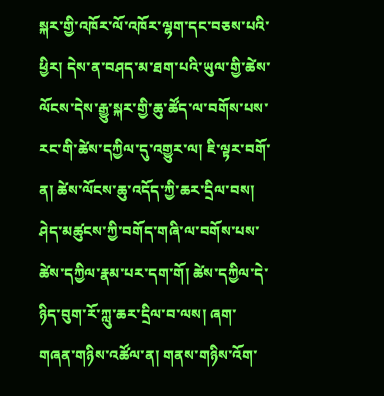སྐར་གྱི་འཁོར་ལོ་འཁོར་ལྷག་དང་བཅས་པའི་ཕྱིར། དེས་ན་བཤད་མ་ཐག་པའི་ཡུལ་གྱི་ཚེས་ལོངས་དེས་རྒྱུ་སྐར་གྱི་ཆུ་ཚོད་ལ་བགོས་པས་རང་གི་ཚེས་དཀྱིལ་དུ་འགྱུར་ལ། ཇི་ལྟར་བགོ་ན། ཚེས་ལོངས་ཆུ་འདོད་ཀྱི་ཆར་དྲིལ་བས། ཤེད་མཚུངས་ཀྱི་བགོད་གཞི་ལ་བགོས་པས་ཚེས་དཀྱིལ་རྣམ་པར་དག་གོ། ཚེས་དཀྱིལ་དེ་ཉིད་བུག་རོ་ཀླུ་ཆར་དྲིལ་བ་ལས། ཞག་གཞན་གཉིས་འཚོལ་ན། གནས་གཉིས་འོག་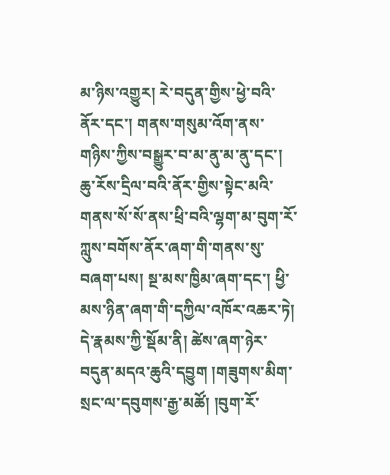མ་ཉིས་འགྱུར། རེ་བདུན་གྱིས་ཕྱེ་བའི་ནོར་དང་། གནས་གསུམ་འོག་ནས་གཉིས་ཀྱིས་བསྒྱུར་བ་མ་ནུ་མ་ནུ་དང་། ཆུ་རོས་དྲིལ་བའི་ནོར་གྱིས་སྟེང་མའི་གནས་སོ་སོ་ནས་ཕྲི་བའི་ལྷག་མ་བུག་རོ་ཀླུས་བགོས་ནོར་ཞག་གི་གནས་སུ་བཞག་པས། སྔ་མས་ཁྱིམ་ཞག་དང་། ཕྱི་མས་ཉིན་ཞག་གི་དཀྱིལ་འཁོར་འཆར་ཏེ། དེ་རྣམས་ཀྱི་སྡོམ་ནི། ཚེས་ཞག་ཉེར་བདུན་མདའ་ཆུའི་དབྱུག །གཟུགས་མིག་སྲང་ལ་དབུགས་རྒྱ་མཚོ། །བུག་རོ་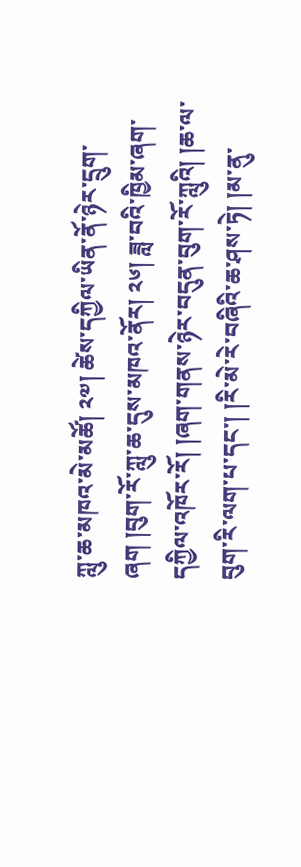ཀླུ་ཆ་མཁའ་མེ་མཚོ། ༢༧། ཚེས་དཀྱིལ་ཡིན་ནོ་ཉེར་དྲུག་ཞག །བུག་རོ་ཀླུ་ཆ་དུས་མཁའ་ནོར། ༢༦། ཟླ་བའི་ཁྱིམ་ཞག་དཀྱིལ་འཁོར་རོ། །ཞག་གནས་ཉེར་བདུན་བུག་རོ་ཀླུའི། །ཆ་ལ་བུག་རི་ལག་པ་དང་། །རི་མེ་རེ་བཞིའི་ཆ་ཤས་ཏེ། །མ་ནུ་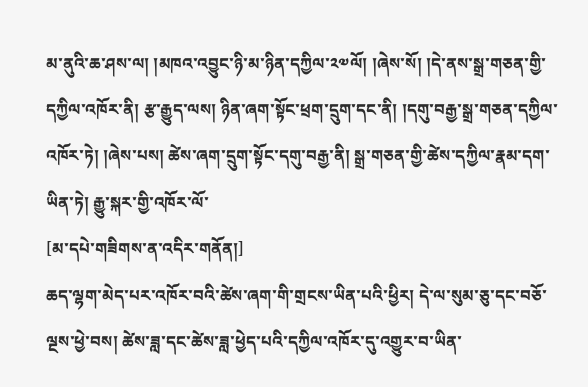མ་ནུའི་ཆ་ཤས་ལ། །མཁའ་འབྱུང་ཉི་མ་ཉིན་དཀྱིལ་༢༧ལོ། །ཞེས་སོ། །དེ་ནས་སྒྲ་གཅན་གྱི་དཀྱིལ་འཁོར་ནི། རྩ་རྒྱུད་ལས། ཉིན་ཞག་སྟོང་ཕྲག་དྲུག་དང་ནི། །དགུ་བརྒྱ་སྒྲ་གཅན་དཀྱིལ་འཁོར་ཏེ། །ཞེས་པས། ཚེས་ཞག་དྲུག་སྟོང་དགུ་བརྒྱ་ནི། སྒྲ་གཅན་གྱི་ཚེས་དཀྱིལ་རྣམ་དག་ཡིན་ཏེ། རྒྱུ་སྐར་གྱི་འཁོར་ལོ་
[མ་དཔེ་གཟིགས་ན་འདིར་གནོན།]
ཆད་ལྷག་མེད་པར་འཁོར་བའི་ཚེས་ཞག་གི་གྲངས་ཡིན་པའི་ཕྱིར། དེ་ལ་སུམ་ཅུ་དང་བཅོ་ལྔས་ཕྱེ་བས། ཚེས་ཟླ་དང་ཚེས་ཟླ་ཕྱེད་པའི་དཀྱིལ་འཁོར་དུ་འགྱུར་བ་ཡིན་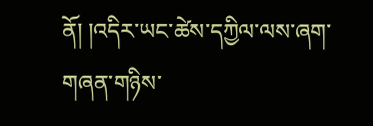ནོ། །འདིར་ཡང་ཚེས་དཀྱིལ་ལས་ཞག་གཞན་གཉིས་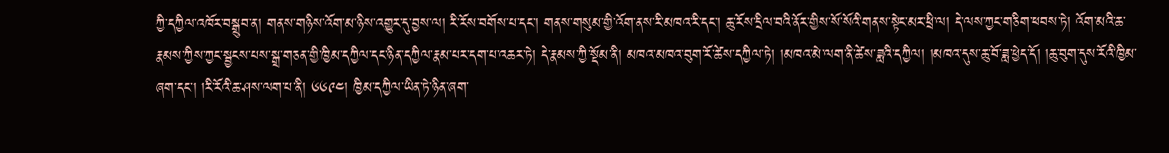ཀྱི་དཀྱིལ་འཁོར་བསྒྲུབ་ན། གནས་གཉིས་འོག་མ་ཉིས་འགྱུར་དུ་བྱས་ལ། རི་རོས་བགོས་པ་དང་། གནས་གསུམ་གྱི་འོག་ནས་རི་མཁའ་རི་དང་། ཆུ་རོས་དྲིལ་བའི་ནོར་གྱིས་སོ་སོའི་གནས་སྟེང་མར་ཕྲི་ལ། དེ་ལས་ཀྱང་གཅིག་ཕབས་ཏེ། འོག་མའི་ཆ་རྣམས་ཀྱིས་ཀྱང་སྦྱངས་པས་སྒྲ་གཅན་གྱི་ཁྱིམ་དཀྱིལ་དང་ཉིན་དཀྱིལ་རྣམ་པར་དག་པ་འཆར་ཏེ། དེ་རྣམས་ཀྱི་སྡོམ་ནི། མཁའ་མཁའ་བུག་རོ་ཚེས་དཀྱིལ་ཏེ། །མཁའ་མེ་ལག་ནི་ཚེས་ཟླའི་དཀྱིལ། །མཁའ་དུས་ཆུ་བོ་ཟླ་ཕྱེད་དོ། །ཆུ་བུག་དུས་རོའི་ཁྱིམ་ཞག་དང་། །རི་རོའི་ཆ་ཤས་ལག་པ་ནི། ༦༦༩༤། ཁྱིམ་དཀྱིལ་ཡིན་ཏེ་ཉིན་ཞག་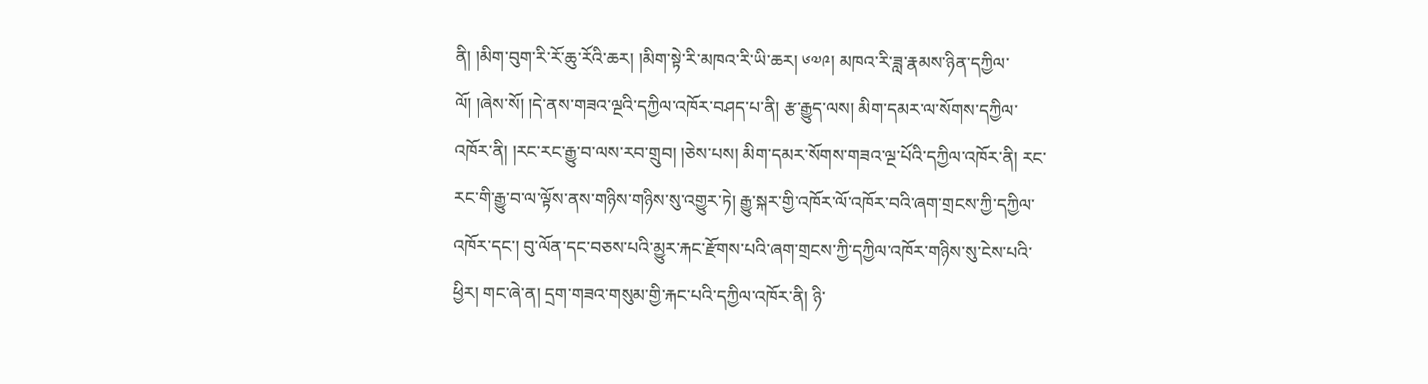ནི། །མིག་བུག་རི་རོ་ཆུ་རོའི་ཆར། །མིག་སྟེ་རི་མཁའ་རི་ཡི་ཆར། ༦༧༩། མཁའ་རི་ཟླ་རྣམས་ཉིན་དཀྱིལ་ལོ། །ཞེས་སོ། །དེ་ནས་གཟའ་ལྔའི་དཀྱིལ་འཁོར་བཤད་པ་ནི། རྩ་རྒྱུད་ལས། མིག་དམར་ལ་སོགས་དཀྱིལ་འཁོར་ནི། །རང་རང་རྒྱུ་བ་ལས་རབ་གྲུབ། །ཅེས་པས། མིག་དམར་སོགས་གཟའ་ལྔ་པོའི་དཀྱིལ་འཁོར་ནི། རང་རང་གི་རྒྱུ་བ་ལ་ལྟོས་ནས་གཉིས་གཉིས་སུ་འགྱུར་ཏེ། རྒྱུ་སྐར་གྱི་འཁོར་ལོ་འཁོར་བའི་ཞག་གྲངས་ཀྱི་དཀྱིལ་འཁོར་དང་། བུ་ལོན་དང་བཅས་པའི་མྱུར་རྐང་རྫོགས་པའི་ཞག་གྲངས་ཀྱི་དཀྱིལ་འཁོར་གཉིས་སུ་ངེས་པའི་ཕྱིར། གང་ཞེ་ན། དྲག་གཟའ་གསུམ་གྱི་རྐང་པའི་དཀྱིལ་འཁོར་ནི། ཉི་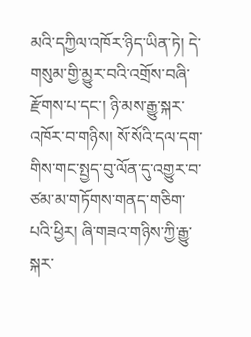མའི་དཀྱིལ་འཁོར་ཉིད་ཡིན་ཏེ། དེ་གསུམ་གྱི་མྱུར་བའི་འགྲོས་བཞི་རྫོགས་པ་དང་། ཉི་མས་རྒྱུ་སྐར་འཁོར་བ་གཉིས། སོ་སོའི་དལ་དག་གིས་གང་སྤྱད་བུ་ལོན་དུ་འགྱུར་བ་ཙམ་མ་གཏོགས་གནད་གཅིག་པའི་ཕྱིར། ཞི་གཟའ་གཉིས་ཀྱི་རྒྱུ་སྐར་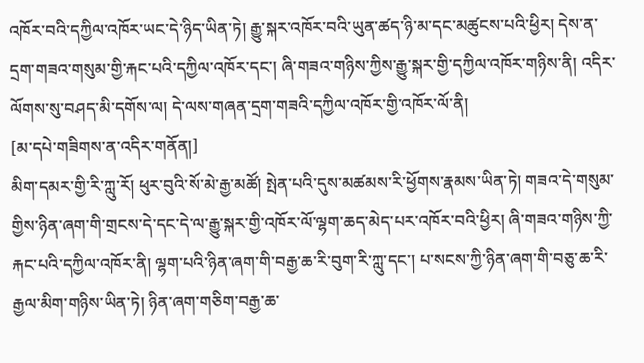འཁོར་བའི་དཀྱིལ་འཁོར་ཡང་དེ་ཉིད་ཡིན་ཏེ། རྒྱུ་སྐར་འཁོར་བའི་ཡུན་ཚད་ཉི་མ་དང་མཚུངས་པའི་ཕྱིར། དེས་ན་དྲག་གཟའ་གསུམ་གྱི་རྐང་པའི་དཀྱིལ་འཁོར་དང་། ཞི་གཟའ་གཉིས་ཀྱིས་རྒྱུ་སྐར་གྱི་དཀྱིལ་འཁོར་གཉིས་ནི། འདིར་ལོགས་སུ་བཤད་མི་དགོས་ལ། དེ་ལས་གཞན་དྲག་གཟའི་དཀྱིལ་འཁོར་གྱི་འཁོར་ལོ་ནི།
[མ་དཔེ་གཟིགས་ན་འདིར་གནོན།]
མིག་དམར་གྱི་རི་ཀླུ་རོ། ཕུར་བུའི་སོ་མེ་རྒྱ་མཚོ། སྤེན་པའི་དུས་མཚམས་རི་ཕྱོགས་རྣམས་ཡིན་ཏེ། གཟའ་དེ་གསུམ་གྱིས་ཉིན་ཞག་གི་གྲངས་དེ་དང་དེ་ལ་རྒྱུ་སྐར་གྱི་འཁོར་ལོ་ལྷག་ཆད་མེད་པར་འཁོར་བའི་ཕྱིར། ཞི་གཟའ་གཉིས་ཀྱི་རྐང་པའི་དཀྱིལ་འཁོར་ནི། ལྷག་པའི་ཉིན་ཞག་གི་བརྒྱ་ཆ་རི་བུག་རི་ཀླུ་དང་། པ་སངས་ཀྱི་ཉིན་ཞག་གི་བཅུ་ཆ་རི་རྒྱལ་མིག་གཉིས་ཡིན་ཏེ། ཉིན་ཞག་གཅིག་བརྒྱ་ཆ་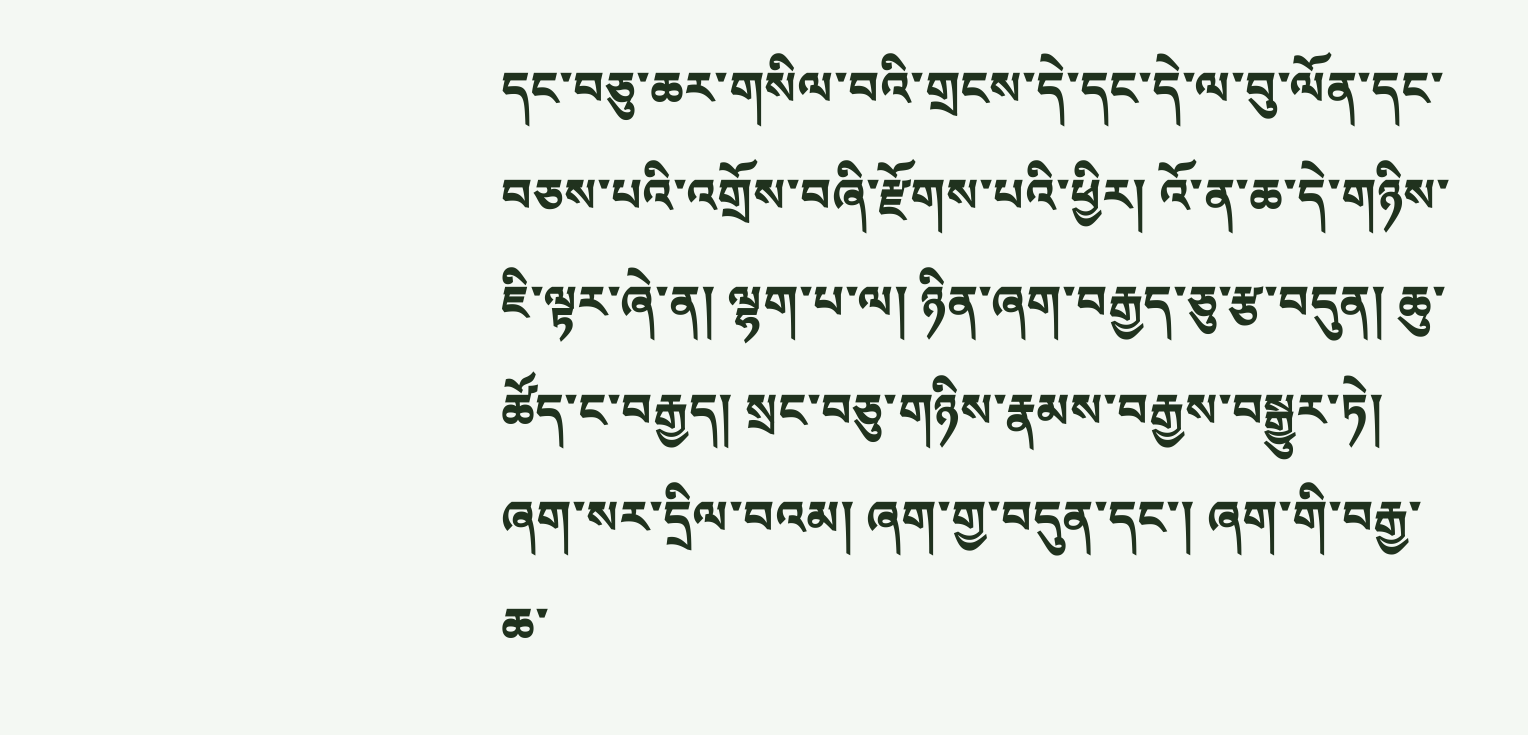དང་བཅུ་ཆར་གསིལ་བའི་གྲངས་དེ་དང་དེ་ལ་བུ་ལོན་དང་བཅས་པའི་འགྲོས་བཞི་རྫོགས་པའི་ཕྱིར། འོ་ན་ཆ་དེ་གཉིས་ཇི་ལྟར་ཞེ་ན། ལྷག་པ་ལ། ཉིན་ཞག་བརྒྱད་ཅུ་རྩ་བདུན། ཆུ་ཚོད་ང་བརྒྱད། སྲང་བཅུ་གཉིས་རྣམས་བརྒྱས་བསྒྱུར་ཏེ། ཞག་སར་དྲིལ་བའམ། ཞག་གྱ་བདུན་དང་། ཞག་གི་བརྒྱ་ཆ་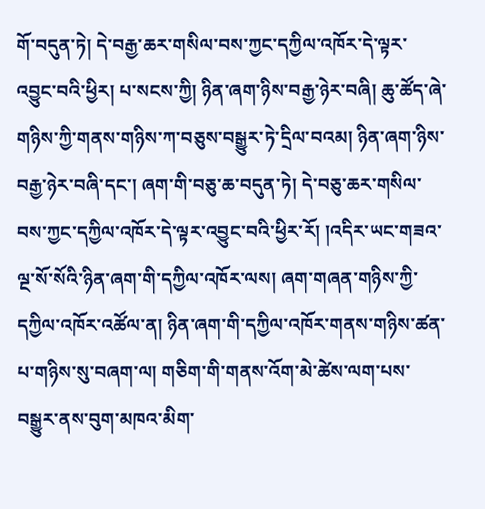གོ་བདུན་ཏེ། དེ་བརྒྱ་ཆར་གསིལ་བས་ཀྱང་དཀྱིལ་འཁོར་དེ་ལྟར་འབྱུང་བའི་ཕྱིར། པ་སངས་ཀྱི། ཉིན་ཞག་ཉིས་བརྒྱ་ཉེར་བཞི། ཆུ་ཚོད་ཞེ་གཉིས་ཀྱི་གནས་གཉིས་ཀ་བཅུས་བསྒྱུར་ཏེ་དྲིལ་བའམ། ཉིན་ཞག་ཉིས་བརྒྱ་ཉེར་བཞི་དང་། ཞག་གི་བཅུ་ཆ་བདུན་ཏེ། དེ་བཅུ་ཆར་གསིལ་བས་ཀྱང་དཀྱིལ་འཁོར་དེ་ལྟར་འབྱུང་བའི་ཕྱིར་རོ། །འདིར་ཡང་གཟའ་ལྔ་སོ་སོའི་ཉིན་ཞག་གི་དཀྱིལ་འཁོར་ལས། ཞག་གཞན་གཉིས་ཀྱི་དཀྱིལ་འཁོར་འཚོལ་ན། ཉིན་ཞག་གི་དཀྱིལ་འཁོར་གནས་གཉིས་ཚན་པ་གཉིས་སུ་བཞག་ལ། གཅིག་གི་གནས་འོག་མེ་ཚེས་ལག་པས་བསྒྱུར་ནས་བུག་མཁའ་མིག་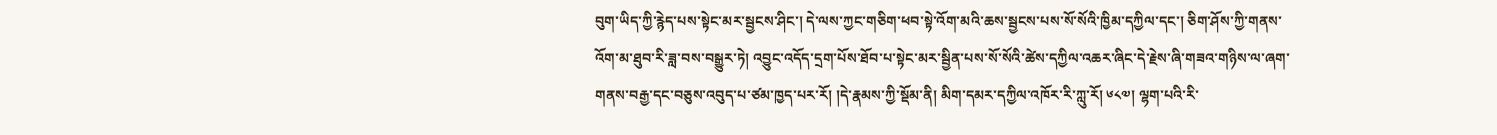བུག་ཡིད་ཀྱི་རྙེད་པས་སྟེང་མར་སྦྱངས་ཤིང་། དེ་ལས་ཀྱང་གཅིག་ཕབ་སྟེ་འོག་མའི་ཆས་སྦྱངས་པས་སོ་སོའི་ཁྱིམ་དཀྱིལ་དང་། ཅིག་ཤོས་ཀྱི་གནས་འོག་མ་ཐུབ་རི་ཟླ་བས་བསྒྱུར་ཏེ། འབྱུང་འདོད་དྲག་པོས་ཐོབ་པ་སྟེང་མར་སྦྱིན་པས་སོ་སོའི་ཚེས་དཀྱིལ་འཆར་ཞིང་དེ་རྗེས་ཞི་གཟའ་གཉིས་ལ་ཞག་གནས་བརྒྱ་དང་བཅུས་འབུད་པ་ཙམ་ཁྱད་པར་རོ། །དེ་རྣམས་ཀྱི་སྡོམ་ནི། མིག་དམར་དཀྱིལ་འཁོར་རི་ཀླུ་རོ། ༦༨༧། ལྷག་པའི་རི་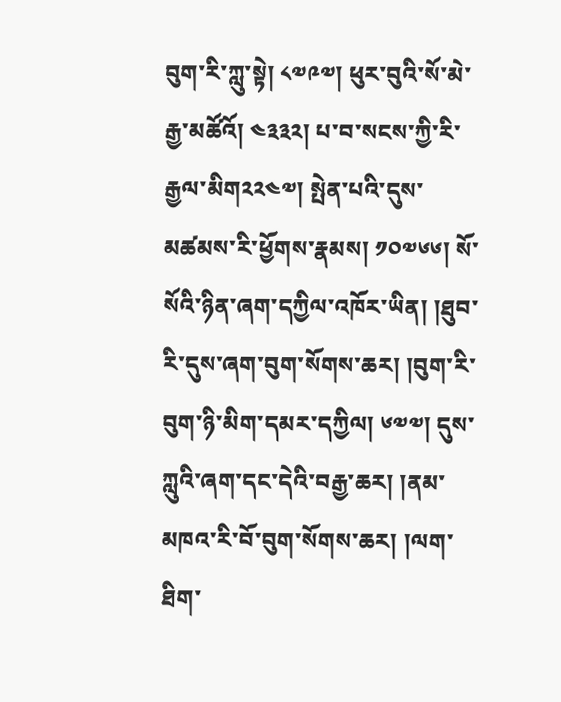བུག་རི་ཀླུ་སྟེ། ༨༧༩༧། ཕུར་བུའི་སོ་མེ་རྒྱ་མཚོའོ། ༤༣༣༢། པ་བ་སངས་ཀྱི་རི་རྒྱལ་མིག༢༢༤༧། སྤེན་པའི་དུས་མཚམས་རི་ཕྱོགས་རྣམས། ༡༠༧༦༦། སོ་སོའི་ཉིན་ཞག་དཀྱིལ་འཁོར་ཡིན། །ཐུབ་རི་དུས་ཞག་བུག་སོགས་ཆར། །བུག་རི་བུག་ཉི་མིག་དམར་དཀྱིལ། ༦༧༧། དུས་
ཀླུའི་ཞག་དང་དེའི་བརྒྱ་ཆར། །ནམ་མཁའ་རི་བོ་བུག་སོགས་ཆར། །ལག་ཐིག་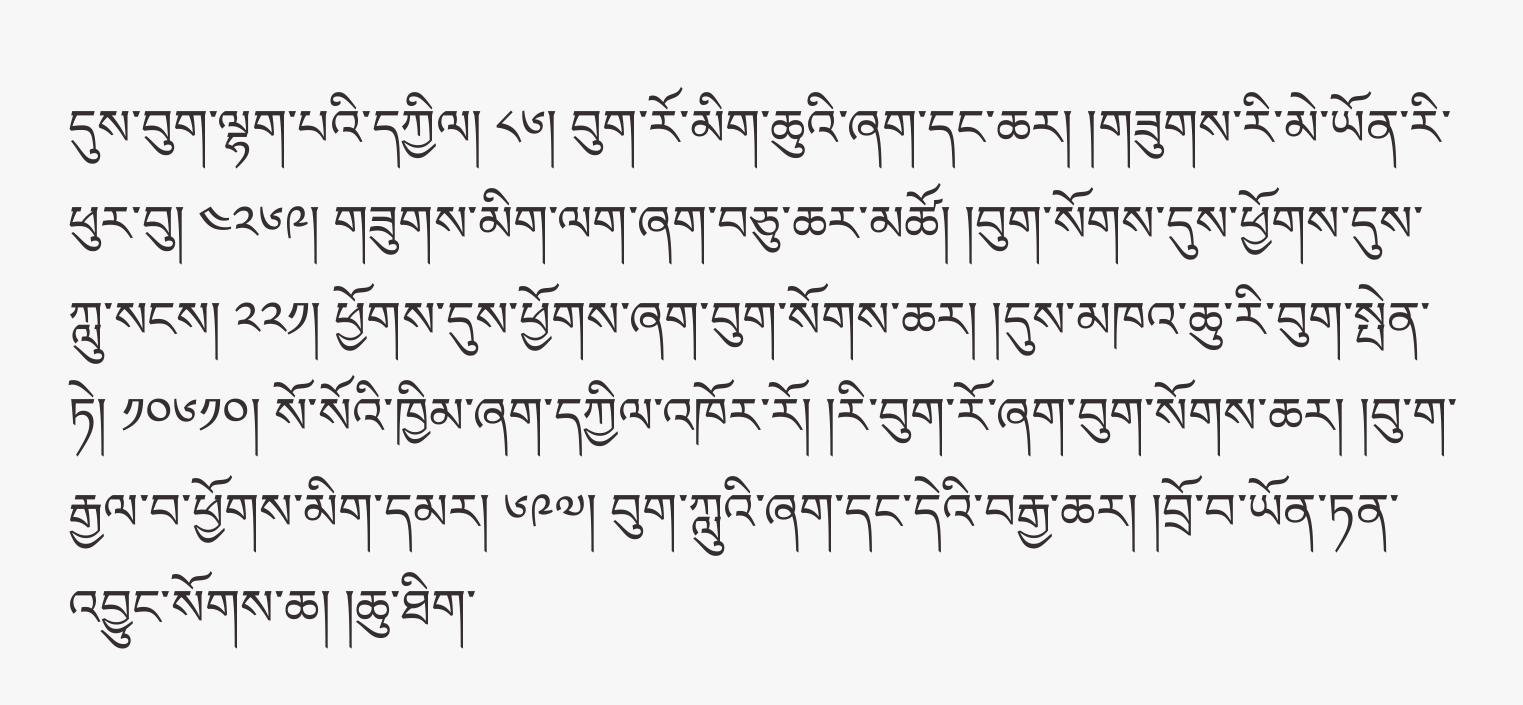དུས་བུག་ལྷག་པའི་དཀྱིལ། ༨༦། བུག་རོ་མིག་ཆུའི་ཞག་དང་ཆར། །གཟུགས་རི་མེ་ཡོན་རི་ཕུར་བུ། ༤༢༦༩། གཟུགས་མིག་ལག་ཞག་བཅུ་ཆར་མཚོ། །བུག་སོགས་དུས་ཕྱོགས་དུས་ཀླུ་སངས། ༢༢༡། ཕྱོགས་དུས་ཕྱོགས་ཞག་བུག་སོགས་ཆར། །དུས་མཁའ་ཆུ་རི་བུག་སྤེན་ཏེ། ༡༠༦༡༠། སོ་སོའི་ཁྱིམ་ཞག་དཀྱིལ་འཁོར་རོ། །རི་བུག་རོ་ཞག་བུག་སོགས་ཆར། །བུ་ག་རྒྱལ་བ་ཕྱོགས་མིག་དམར། ༦༩༧། བུག་ཀླུའི་ཞག་དང་དེའི་བརྒྱ་ཆར། །བྲོ་བ་ཡོན་ཏན་འབྱུང་སོགས་ཆ། །ཆུ་ཐིག་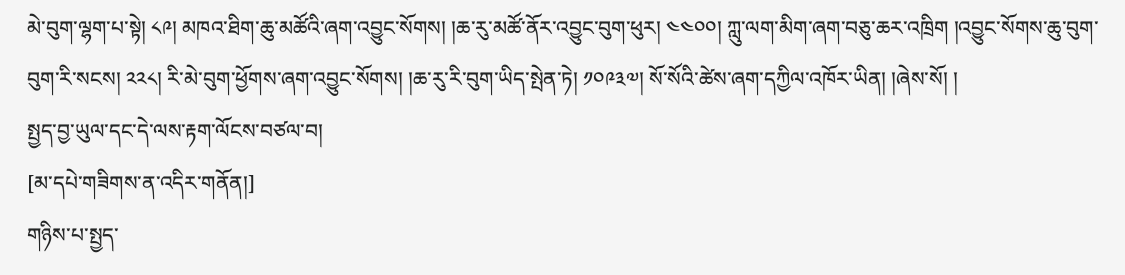མེ་བུག་ལྷག་པ་སྟེ། ༨༩། མཁའ་ཐིག་ཆུ་མཚོའི་ཞག་འབྱུང་སོགས། །ཆ་རུ་མཚོ་ནོར་འབྱུང་བུག་ཕུར། ༤༤༠༠། ཀླུ་ལག་མིག་ཞག་བཅུ་ཆར་འཁྲིག །འབྱུང་སོགས་ཆུ་བུག་བུག་རི་སངས། ༢༢༨། རི་མེ་བུག་ཕྱོགས་ཞག་འབྱུང་སོགས། །ཆ་རུ་རི་བུག་ཡིད་སྤེན་ཏེ། ༡༠༩༣༧། སོ་སོའི་ཚེས་ཞག་དཀྱིལ་འཁོར་ཡིན། །ཞེས་སོ། །
སྤྱད་བྱ་ཡུལ་དང་དེ་ལས་རྟག་ལོངས་བཙལ་བ།
[མ་དཔེ་གཟིགས་ན་འདིར་གནོན།]
གཉིས་པ་སྤྱད་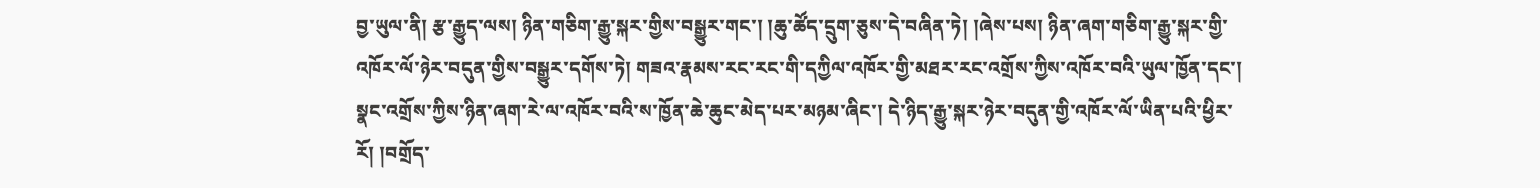བྱ་ཡུལ་ནི། རྩ་རྒྱུད་ལས། ཉིན་གཅིག་རྒྱུ་སྐར་གྱིས་བསྒྱུར་གང་། །ཆུ་ཚོད་དྲུག་ཅུས་དེ་བཞིན་ཏེ། །ཞེས་པས། ཉིན་ཞག་གཅིག་རྒྱུ་སྐར་གྱི་འཁོར་ལོ་ཉེར་བདུན་གྱིས་བསྒྱུར་དགོས་ཏེ། གཟའ་རྣམས་རང་རང་གི་དཀྱིལ་འཁོར་གྱི་མཐར་རང་འགྲོས་ཀྱིས་འཁོར་བའི་ཡུལ་ཁྱོན་དང་། སྣང་འགྲོས་ཀྱིས་ཉིན་ཞག་རེ་ལ་འཁོར་བའི་ས་ཁྱོན་ཆེ་ཆུང་མེད་པར་མཉམ་ཞིང་། དེ་ཉིད་རྒྱུ་སྐར་ཉེར་བདུན་གྱི་འཁོར་ལོ་ཡིན་པའི་ཕྱིར་རོ། །བགྲོད་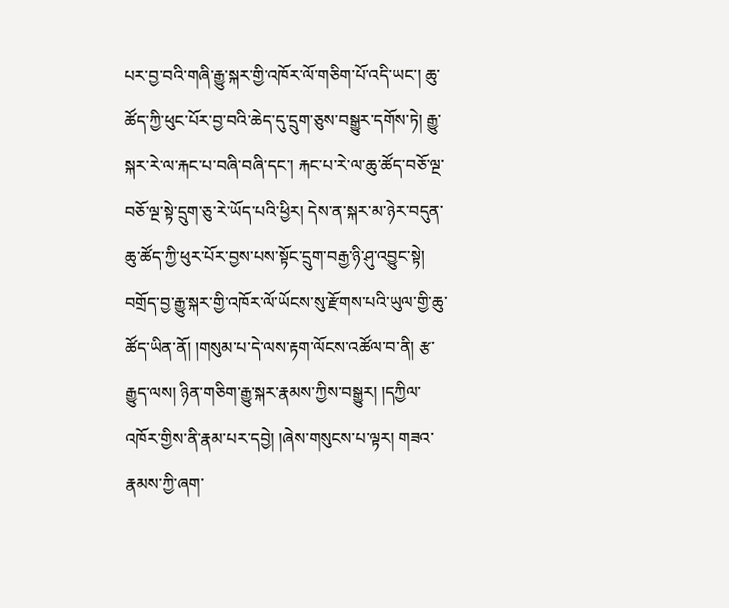པར་བྱ་བའི་གཞི་རྒྱུ་སྐར་གྱི་འཁོར་ལོ་གཅིག་པོ་འདི་ཡང་། ཆུ་ཚོད་ཀྱི་ཕུང་པོར་བྱ་བའི་ཆེད་དུ་དྲུག་ཅུས་བསྒྱུར་དགོས་ཏེ། རྒྱུ་སྐར་རེ་ལ་རྐང་པ་བཞི་བཞི་དང་། རྐང་པ་རེ་ལ་ཆུ་ཚོད་བཅོ་ལྔ་བཅོ་ལྔ་སྟེ་དྲུག་ཅུ་རེ་ཡོད་པའི་ཕྱིར། དེས་ན་སྐར་མ་ཉེར་བདུན་ཆུ་ཚོད་ཀྱི་ཕུར་པོར་བྱས་པས་སྟོང་དྲུག་བརྒྱ་ཉི་ཤུ་འབྱུང་སྟེ། བགྲོད་བྱ་རྒྱུ་སྐར་གྱི་འཁོར་ལོ་ཡོངས་སུ་རྫོགས་པའི་ཡུལ་གྱི་ཆུ་ཚོད་ཡིན་ནོ། །གསུམ་པ་དེ་ལས་རྟག་ལོངས་འཚོལ་བ་ནི། རྩ་རྒྱུད་ལས། ཉིན་གཅིག་རྒྱུ་སྐར་རྣམས་ཀྱིས་བསྒྱུར། །དཀྱིལ་འཁོར་གྱིས་ནི་རྣམ་པར་དབྱེ། །ཞེས་གསུངས་པ་ལྟར། གཟའ་རྣམས་ཀྱི་ཞག་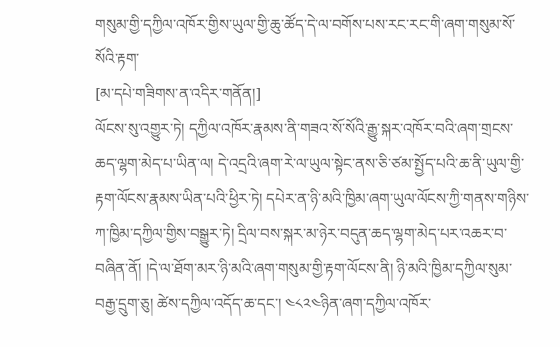གསུམ་གྱི་དཀྱིལ་འཁོར་གྱིས་ཡུལ་གྱི་ཆུ་ཚོད་དེ་ལ་བགོས་པས་རང་རང་གི་ཞག་གསུམ་སོ་སོའི་རྟག་
[མ་དཔེ་གཟིགས་ན་འདིར་གནོན།]
ལོངས་སུ་འགྱུར་ཏེ། དཀྱིལ་འཁོར་རྣམས་ནི་གཟའ་སོ་སོའི་རྒྱུ་སྐར་འཁོར་བའི་ཞག་གྲངས་ཆད་ལྷག་མེད་པ་ཡིན་ལ། དེ་འདྲའི་ཞག་རེ་ལ་ཡུལ་སྟེང་ནས་ཅི་ཙམ་སྤྱོད་པའི་ཆ་ནི་ཡུལ་གྱི་རྟག་ལོངས་རྣམས་ཡིན་པའི་ཕྱིར་ཏེ། དཔེར་ན་ཉི་མའི་ཁྱིམ་ཞག་ཡུལ་ལོངས་ཀྱི་གནས་གཉིས་ཀ་ཁྱིམ་དཀྱིལ་གྱིས་བསྒྱུར་ཏེ། དྲིལ་བས་སྐར་མ་ཉེར་བདུན་ཆད་ལྷག་མེད་པར་འཆར་བ་བཞིན་ནོ། །དེ་ལ་ཐོག་མར་ཉི་མའི་ཞག་གསུམ་གྱི་རྟག་ལོངས་ནི། ཉི་མའི་ཁྱིམ་དཀྱིལ་སུམ་བརྒྱ་དྲུག་ཅུ། ཚེས་དཀྱིལ་འདོད་ཆ་དང་། ༤༨༢༤ཉིན་ཞག་དཀྱིལ་འཁོར་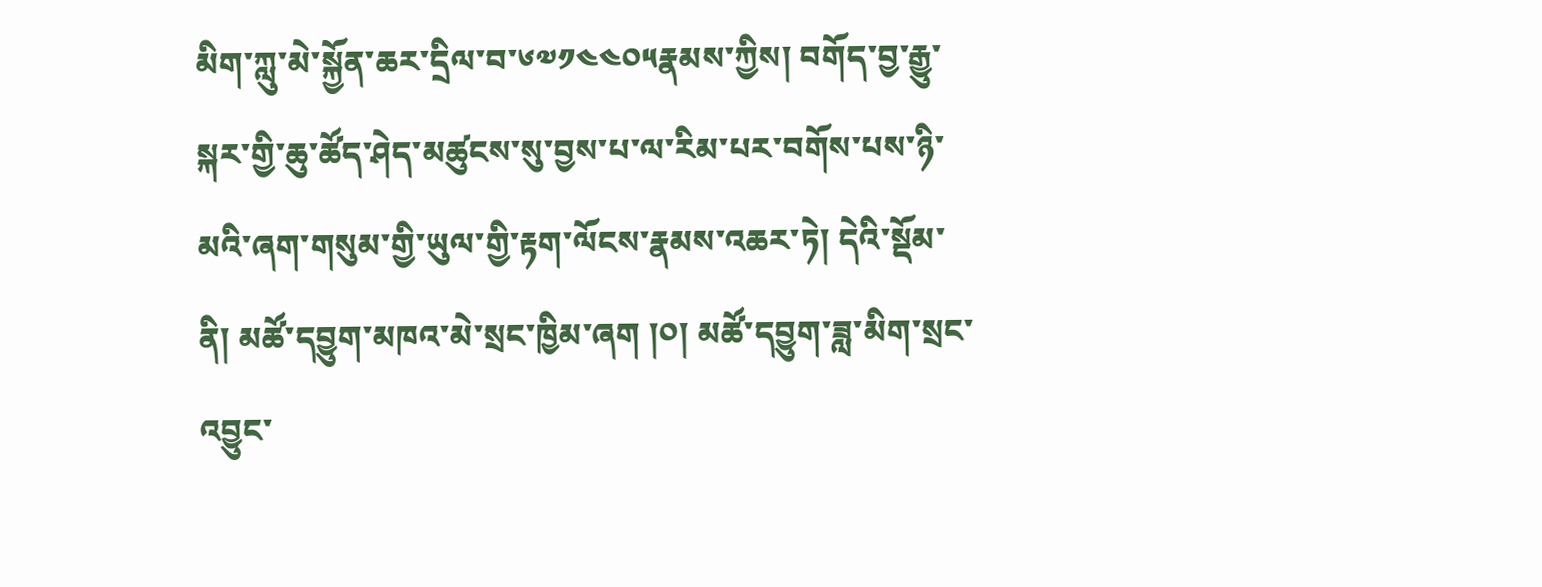མིག་ཀླུ་མེ་སྐྱོན་ཆར་དྲིལ་བ་༦༧༡༤༤༠༥རྣམས་ཀྱིས། བགོད་བྱ་རྒྱུ་སྐར་གྱི་ཆུ་ཚོད་ཤེད་མཚུངས་སུ་བྱས་པ་ལ་རིམ་པར་བགོས་པས་ཉི་མའི་ཞག་གསུམ་གྱི་ཡུལ་གྱི་རྟག་ལོངས་རྣམས་འཆར་ཏེ། དེའི་སྡོམ་ནི། མཚོ་དབྱུག་མཁའ་མེ་སྲང་ཁྱིམ་ཞག །༠། མཚོ་དབྱུག་ཟླ་མིག་སྲང་འབྱུང་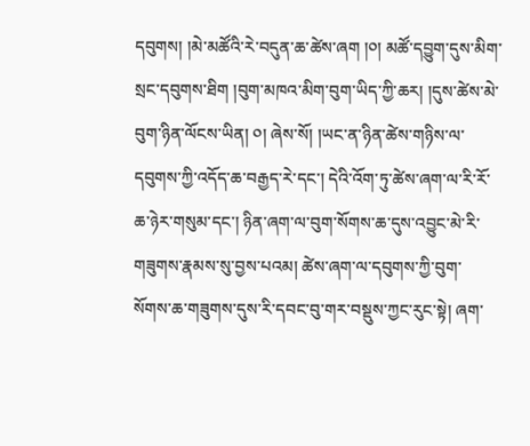དབུགས། །མེ་མཚོའི་རེ་བདུན་ཆ་ཚེས་ཞག །༠། མཚོ་དབྱུག་དུས་མིག་སྲང་དབུགས་ཐིག །བུག་མཁའ་མིག་བུག་ཡིད་ཀྱི་ཆར། །དུས་ཚེས་མེ་བུག་ཉིན་ལོངས་ཡིན། ༠། ཞེས་སོ། །ཡང་ན་ཉིན་ཚེས་གཉིས་ལ་དབུགས་ཀྱི་འདོད་ཆ་བརྒྱད་རེ་དང་། དེའི་འོག་ཏུ་ཚེས་ཞག་ལ་རི་རོ་ཆ་ཉེར་གསུམ་དང་། ཉིན་ཞག་ལ་བུག་སོགས་ཆ་དུས་འབྱུང་མེ་རི་གཟུགས་རྣམས་སུ་བྱས་པའམ། ཚེས་ཞག་ལ་དབུགས་ཀྱི་བུག་སོགས་ཆ་གཟུགས་དུས་རི་དབང་བུ་གར་བསྡུས་ཀྱང་རུང་སྟེ། ཞག་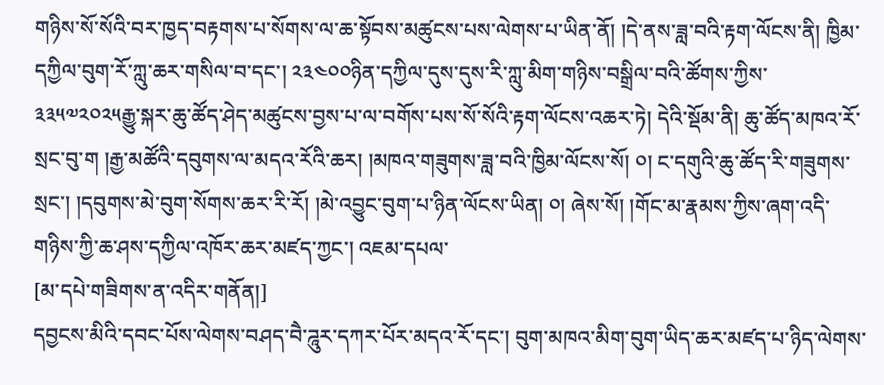གཉིས་སོ་སོའི་བར་ཁྱད་བརྟགས་པ་སོགས་ལ་ཆ་སྟོབས་མཚུངས་པས་ལེགས་པ་ཡིན་ནོ། །དེ་ནས་ཟླ་བའི་རྟག་ལོངས་ནི། ཁྱིམ་དཀྱིལ་བུག་རོ་ཀླུ་ཆར་གསིལ་བ་དང་། ༢༣༤༠༠ཉིན་དཀྱིལ་དུས་དུས་རི་ཀླུ་མིག་གཉིས་བསྒྲིལ་བའི་ཚོགས་ཀྱིས་༣༣༥༧༢༠༢༥རྒྱུ་སྐར་ཆུ་ཚོད་ཤེད་མཚུངས་བྱས་པ་ལ་བགོས་པས་སོ་སོའི་རྟག་ལོངས་འཆར་ཏེ། དེའི་སྡོམ་ནི། ཆུ་ཚོད་མཁའ་རོ་སྲང་བུ་ག །རྒྱ་མཚོའི་དབུགས་ལ་མདའ་རོའི་ཆར། །མཁའ་གཟུགས་ཟླ་བའི་ཁྱིམ་ལོངས་སོ། ༠། ང་དགུའི་ཆུ་ཚོད་རི་གཟུགས་སྲང་། །དབུགས་མེ་བུག་སོགས་ཆར་རི་རོ། །མེ་འབྱུང་བུག་པ་ཉིན་ལོངས་ཡིན། ༠། ཞེས་སོ། །གོང་མ་རྣམས་ཀྱིས་ཞག་འདི་གཉིས་ཀྱི་ཆ་ཤས་དཀྱིལ་འཁོར་ཆར་མཛད་ཀྱང་། འཇམ་དཔལ་
[མ་དཔེ་གཟིགས་ན་འདིར་གནོན།]
དབྱངས་མིའི་དབང་པོས་ལེགས་བཤད་བཻ་ཌཱུར་དཀར་པོར་མདའ་རོ་དང་། བུག་མཁའ་མིག་བུག་ཡིད་ཆར་མཛད་པ་ཉིད་ལེགས་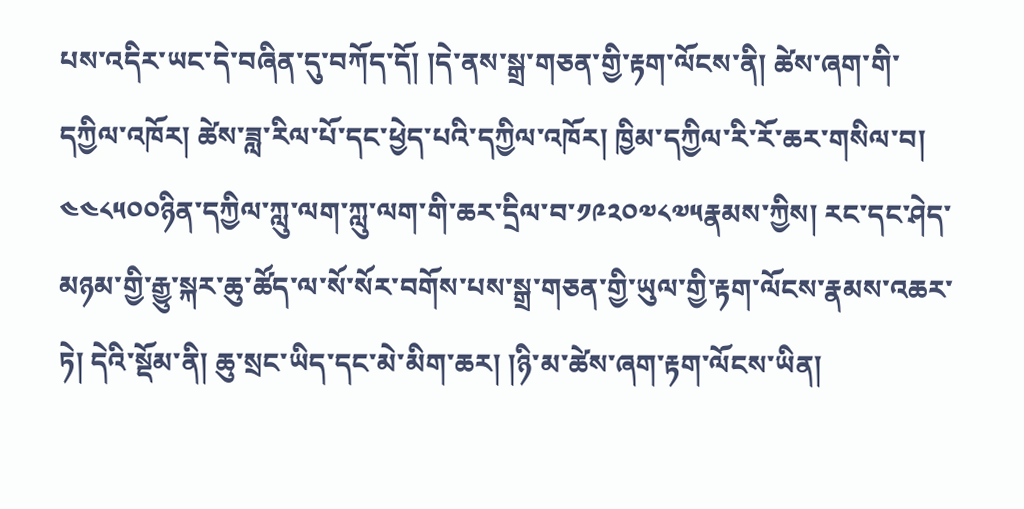པས་འདིར་ཡང་དེ་བཞིན་དུ་བཀོད་དོ། །དེ་ནས་སྒྲ་གཅན་གྱི་རྟག་ལོངས་ནི། ཚེས་ཞག་གི་དཀྱིལ་འཁོར། ཚེས་ཟླ་རིལ་པོ་དང་ཕྱེད་པའི་དཀྱིལ་འཁོར། ཁྱིམ་དཀྱིལ་རི་རོ་ཆར་གསིལ་བ། ༤༤༨༥༠༠ཉིན་དཀྱིལ་ཀླུ་ལག་ཀླུ་ལག་གི་ཆར་དྲིལ་བ་༡༩༢༠༧༨༧༥རྣམས་ཀྱིས། རང་དང་ཤེད་མཉམ་གྱི་རྒྱུ་སྐར་ཆུ་ཚོད་ལ་སོ་སོར་བགོས་པས་སྒྲ་གཅན་གྱི་ཡུལ་གྱི་རྟག་ལོངས་རྣམས་འཆར་ཏེ། དེའི་སྡོམ་ནི། ཆུ་སྲང་ཡིད་དང་མེ་མིག་ཆར། །ཉི་མ་ཚེས་ཞག་རྟག་ལོངས་ཡིན།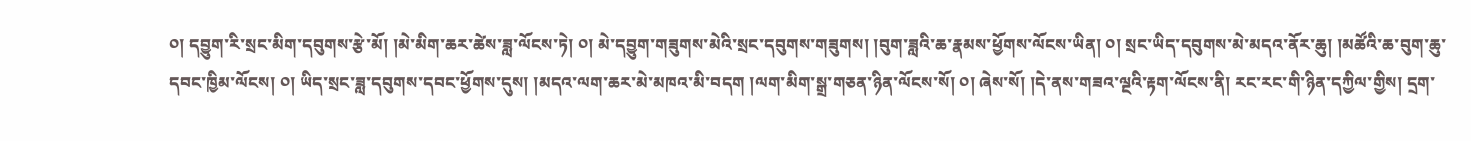༠། དབྱུག་རི་སྲང་མིག་དབུགས་རྩེ་མོ། །མེ་མིག་ཆར་ཚེས་ཟླ་ལོངས་ཏེ། ༠། མེ་དབྱུག་གཟུགས་མེའི་སྲང་དབུགས་གཟུགས། །བུག་ཟླའི་ཆ་རྣམས་ཕྱོགས་ལོངས་ཡིན། ༠། སྲང་ཡིད་དབུགས་མེ་མདའ་ནོར་ཆུ། །མཚོའི་ཆ་བུག་ཆུ་དབང་ཁྱིམ་ལོངས། ༠། ཡིད་སྲང་ཟླ་དབུགས་དབང་ཕྱོགས་དུས། །མདའ་ལག་ཆར་མེ་མཁའ་མི་བདག །ལག་མིག་སྒྲ་གཅན་ཉིན་ལོངས་སོ། ༠། ཞེས་སོ། །དེ་ནས་གཟའ་ལྔའི་རྟག་ལོངས་ནི། རང་རང་གི་ཉིན་དཀྱིལ་གྱིས། དྲག་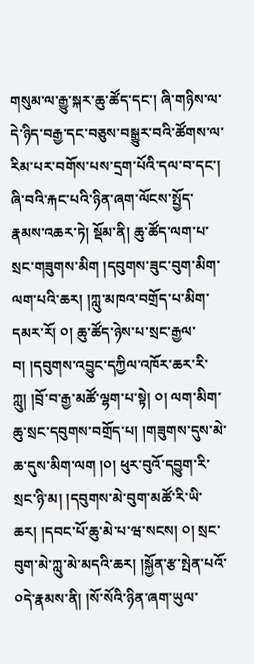གསུམ་ལ་རྒྱུ་སྐར་ཆུ་ཚོད་དང་། ཞི་གཉིས་ལ་དེ་ཉིད་བརྒྱ་དང་བཅུས་བསྒྱུར་བའི་ཚོགས་ལ་རིམ་པར་བགོས་པས་དྲག་པོའི་དལ་བ་དང་། ཞི་བའི་རྐང་པའི་ཉིན་ཞག་ལོངས་སྤྱོད་རྣམས་འཆར་ཏེ། སྡོམ་ནི། ཆུ་ཚོད་ལག་པ་སྲང་གཟུགས་མིག །དབུགས་ཟུང་བུག་མིག་ལག་པའི་ཆར། །ཀླུ་མཁའ་བགྲོད་པ་མིག་དམར་རོ། ༠། ཆུ་ཚོད་ཉེས་པ་སྲང་རྒྱལ་བ། །དབུགས་འབྱུང་དཀྱིལ་འཁོར་ཆར་རི་ཀླུ། །བྲོ་བ་རྒྱ་མཚོ་ལྷག་པ་སྟེ། ༠། ལག་མིག་ཆུ་སྲང་དབུགས་བགྲོད་པ། །གཟུགས་དུས་མེ་ཆ་དུས་མིག་ལག །༠། ཕུར་བུའོ་དབྱུག་རི་སྲང་ཉི་མ། །དབུགས་མེ་བུག་མཚོ་རི་ཡི་ཆར། །དབང་པོ་ཆུ་མེ་པ་ཝ་སངས། ༠། སྲང་བུག་མེ་ཀླུ་མེ་མདའི་ཆར། །སྐྱོན་རྩ་སྤེན་པའོ་༠དེ་རྣམས་ནི། །སོ་སོའི་ཉིན་ཞག་ཡུལ་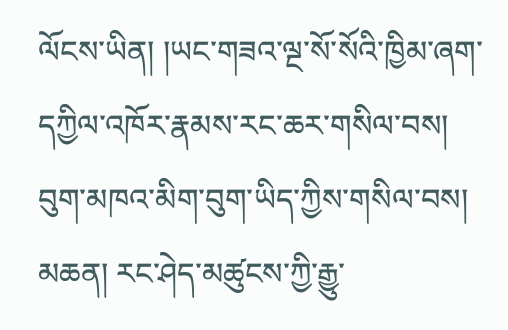ལོངས་ཡིན། །ཡང་གཟའ་ལྔ་སོ་སོའི་ཁྱིམ་ཞག་དཀྱིལ་འཁོར་རྣམས་རང་ཆར་གསིལ་བས། བུག་མཁའ་མིག་བུག་ཡིད་ཀྱིས་གསིལ་བས། མཆན། རང་ཤེད་མཚུངས་ཀྱི་རྒྱུ་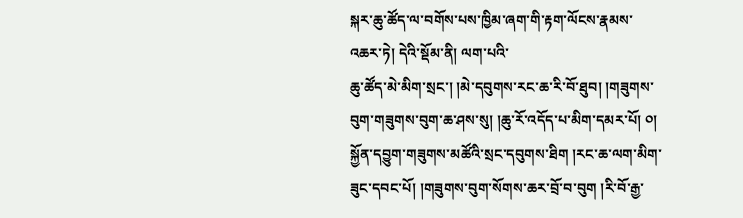སྐར་ཆུ་ཚོད་ལ་བགོས་པས་ཁྱིམ་ཞག་གི་རྟག་ལོངས་རྣམས་འཆར་ཏེ། དེའི་སྡོམ་ནི། ལག་པའི་
ཆུ་ཚོད་མེ་མིག་སྲང་། །མེ་དབུགས་རང་ཆ་རི་བོ་ཐུབ། །གཟུགས་བུག་གཟུགས་བུག་ཆ་ཤས་སུ། །ཆུ་རོ་འདོད་པ་མིག་དམར་པོ། ༠། སྐྱོན་དབྱུག་གཟུགས་མཚོའི་སྲང་དབུགས་ཐིག །རང་ཆ་ལག་མིག་ཟུང་དབང་པོ། །གཟུགས་བུག་སོགས་ཆར་བྲོ་བ་བུག །རི་བོ་རྒྱ་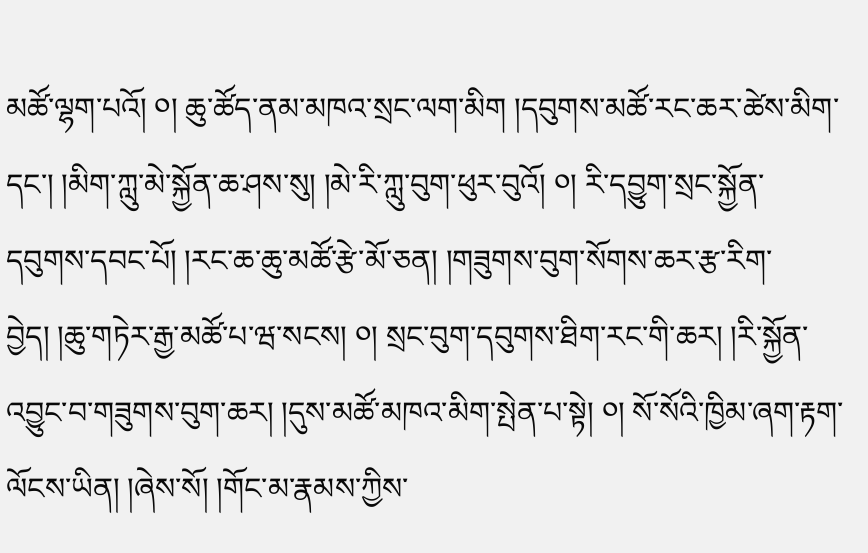མཚོ་ལྷག་པའོ། ༠། ཆུ་ཚོད་ནམ་མཁའ་སྲང་ལག་མིག །དབུགས་མཚོ་རང་ཆར་ཚེས་མིག་དང་། །མིག་ཀླུ་མེ་སྐྱོན་ཆ་ཤས་སུ། །མེ་རི་ཀླུ་བུག་ཕུར་བུའོ། ༠། རི་དབྱུག་སྲང་སྐྱོན་དབུགས་དབང་པོ། །རང་ཆ་ཆུ་མཚོ་རྩེ་མོ་ཅན། །གཟུགས་བུག་སོགས་ཆར་རྩ་རིག་བྱེད། །ཆུ་གཏེར་རྒྱ་མཚོ་པ་ཝ་སངས། ༠། སྲང་བུག་དབུགས་ཐིག་རང་གི་ཆར། །རི་སྐྱོན་འབྱུང་བ་གཟུགས་བུག་ཆར། །དུས་མཚོ་མཁའ་མིག་སྤེན་པ་སྟེ། ༠། སོ་སོའི་ཁྱིམ་ཞག་རྟག་ལོངས་ཡིན། །ཞེས་སོ། །གོང་མ་རྣམས་ཀྱིས་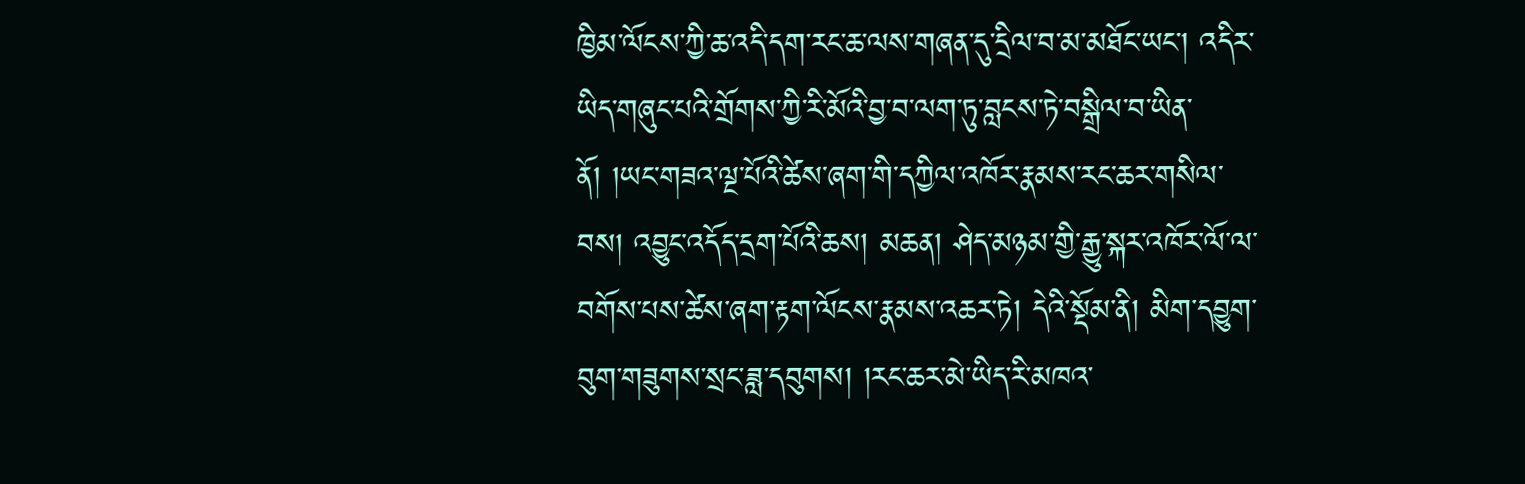ཁྱིམ་ལོངས་ཀྱི་ཆ་འདི་དག་རང་ཆ་ལས་གཞན་དུ་དྲིལ་བ་མ་མཐོང་ཡང་། འདིར་ཡིད་གཞུང་པའི་གྲོགས་ཀྱི་རི་མོའི་བྱ་བ་ལག་ཏུ་བླངས་ཏེ་བསྒྲིལ་བ་ཡིན་ནོ། །ཡང་གཟའ་ལྔ་པོའི་ཚེས་ཞག་གི་དཀྱིལ་འཁོར་རྣམས་རང་ཆར་གསིལ་བས། འབྱུང་འདོད་དྲག་པོའི་ཆས། མཆན། ཤེད་མཉམ་གྱི་རྒྱུ་སྐར་འཁོར་ལོ་ལ་བགོས་པས་ཚེས་ཞག་རྟག་ལོངས་རྣམས་འཆར་ཏེ། དེའི་སྡོམ་ནི། མིག་དབྱུག་བུག་གཟུགས་སྲང་ཟླ་དབུགས། །རང་ཆར་མེ་ཡིད་རི་མཁའ་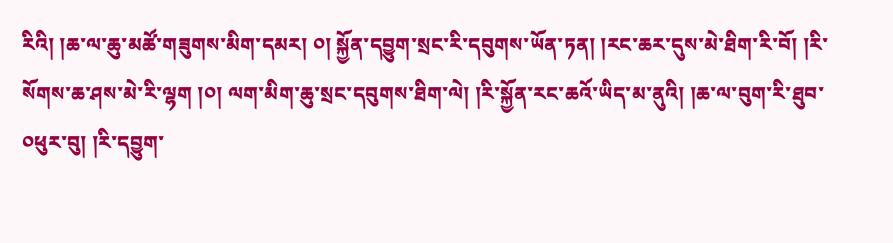རིའི། །ཆ་ལ་ཆུ་མཚོ་གཟུགས་མིག་དམར། ༠། སྐྱོན་དབྱུག་སྲང་རི་དབུགས་ཡོན་ཏན། །རང་ཆར་དུས་མེ་ཐིག་རི་བོ། །རི་སོགས་ཆ་ཤས་མེ་རི་ལྷག །༠། ལག་མིག་ཆུ་སྲང་དབུགས་ཐིག་ལེ། །རི་སྐྱོན་རང་ཆའོ་ཡིད་མ་ནུའི། །ཆ་ལ་བུག་རི་ཐུབ་༠ཕུར་བུ། །རི་དབྱུག་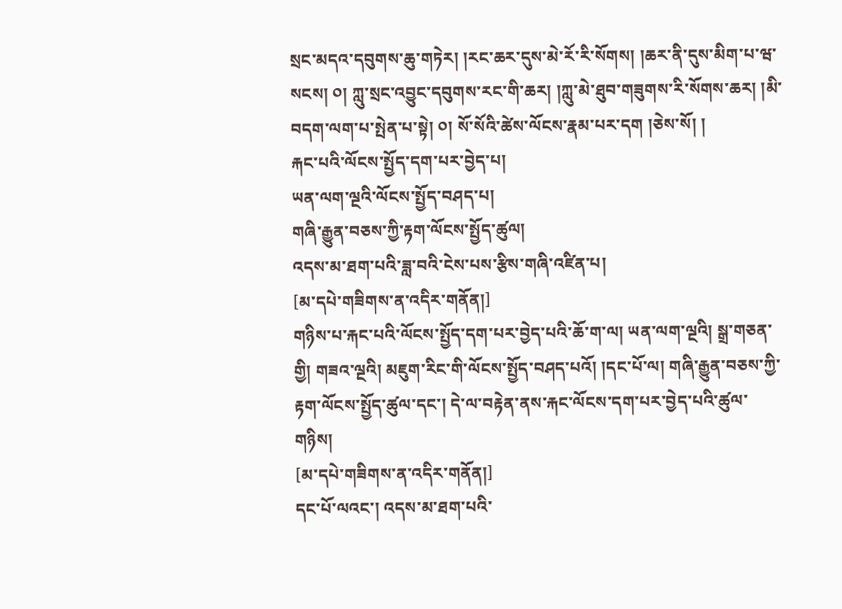སྲང་མདའ་དབུགས་ཆུ་གཏེར། །རང་ཆར་དུས་མེ་རོ་རི་སོགས། །ཆར་ནི་དུས་མིག་པ་ཝ་སངས། ༠། ཀླུ་སྲང་འབྱུང་དབུགས་རང་གི་ཆར། །ཀླུ་མེ་ཐུབ་གཟུགས་རི་སོགས་ཆར། །མི་བདག་ལག་པ་སྤེན་པ་སྟེ། ༠། སོ་སོའི་ཚེས་ལོངས་རྣམ་པར་དག །ཅེས་སོ། །
རྐང་པའི་ལོངས་སྤྱོད་དག་པར་བྱེད་པ།
ཡན་ལག་ལྔའི་ལོངས་སྤྱོད་བཤད་པ།
གཞི་རྒྱུན་བཅས་ཀྱི་རྟག་ལོངས་སྤྱོད་ཚུལ།
འདས་མ་ཐག་པའི་ཟླ་བའི་ངེས་པས་རྩིས་གཞི་འཛིན་པ།
[མ་དཔེ་གཟིགས་ན་འདིར་གནོན།]
གཉིས་པ་རྐང་པའི་ལོངས་སྤྱོད་དག་པར་བྱེད་པའི་ཆོ་ག་ལ། ཡན་ལག་ལྔའི། སྒྲ་གཅན་གྱི། གཟའ་ལྔའི། མཇུག་རིང་གི་ལོངས་སྤྱོད་བཤད་པའོ། །དང་པོ་ལ། གཞི་རྒྱུན་བཅས་ཀྱི་རྟག་ལོངས་སྤྱོད་ཚུལ་དང་། དེ་ལ་བརྟེན་ནས་རྐང་ལོངས་དག་པར་བྱེད་པའི་ཚུལ་གཉིས།
[མ་དཔེ་གཟིགས་ན་འདིར་གནོན།]
དང་པོ་ལའང་། འདས་མ་ཐག་པའི་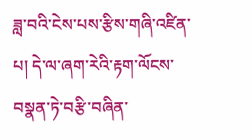ཟླ་བའི་ངེས་པས་རྩིས་གཞི་འཛིན་པ། དེ་ལ་ཞག་རེའི་རྟག་ལོངས་བསྣན་ཏེ་བརྩི་བཞིན་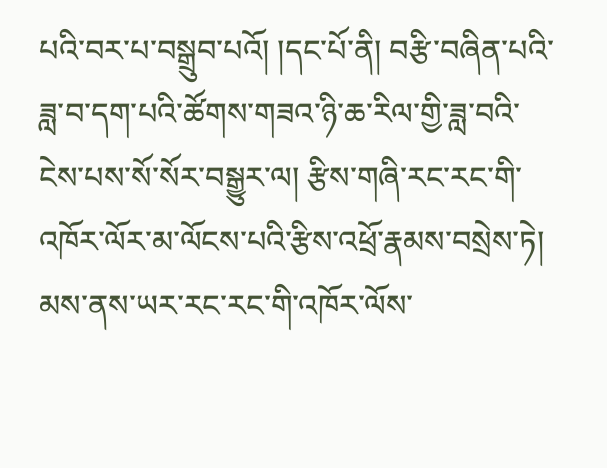པའི་བར་པ་བསྒྲུབ་པའོ། །དང་པོ་ནི། བརྩི་བཞིན་པའི་ཟླ་བ་དག་པའི་ཚོགས་གཟའ་ཉི་ཆ་རིལ་གྱི་ཟླ་བའི་ངེས་པས་སོ་སོར་བསྒྱུར་ལ། རྩིས་གཞི་རང་རང་གི་འཁོར་ལོར་མ་ལོངས་པའི་རྩིས་འཕྲོ་རྣམས་བསྲེས་ཏེ། མས་ནས་ཡར་རང་རང་གི་འཁོར་ལོས་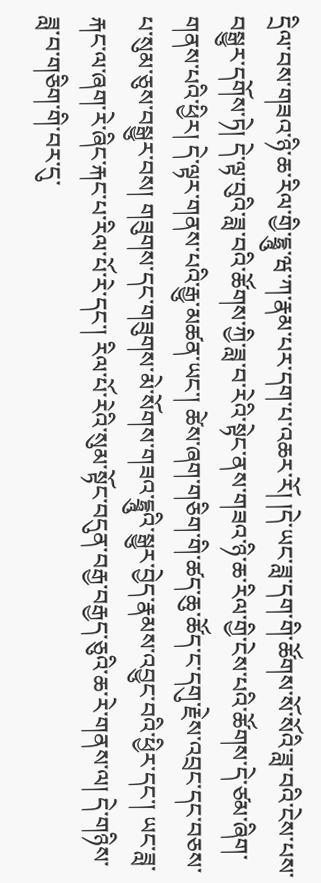དྲིལ་བས་གཟའ་ཉི་ཆ་རིལ་གྱི་དྷྲཱུ་ཝ་ཀ་རྣམ་པར་དག་པ་འཆར་རོ། །དེ་ཡང་ཟླ་དག་གི་ཚོགས་སོ་སོའི་ཟླ་བའི་ངེས་པས་བསྒྱུར་དགོས་ཏེ། དེ་ལྟ་བུའི་ཟླ་བའི་ཚོགས་ཀྱི་ཟླ་བ་རེའི་སྟེང་ནས་གཟའ་ཉི་ཆ་རིལ་གྱི་ངེས་པའི་ཚོགས་དེ་ཙམ་ཞིག་གནས་པའི་ཕྱིར། དེ་ལྟར་གནས་པའི་རྒྱུ་མཚན་ཡང་། ཚེས་ཞག་གཅིག་གི་ཚད་ཆུ་ཚོད་ང་དགུ་རྗེས་འབྲང་དང་བཅས་པ་སུམ་ཅུས་བསྒྱུར་བས། གཟུགས་དང་གཟུགས་མེ་སོགས་གཟའ་དྷྲཱུའི་སྒྱུར་བྱེད་རྣམས་འབྱུང་བའི་ཕྱིར་དང་། ཡང་ཟླ་རྐང་ལ་ཞག་རེ་ཞིང་རྐང་པ་རིལ་པོ་རེ་དང་། རིལ་པོ་རེའི་སུམ་སྟོང་བདུན་བརྒྱ་བརྒྱད་ཅུའི་ཆ་རེ་གནས་ལ། དེ་གཉིས་ཟླ་བ་གཅིག་གི་བར་དུ་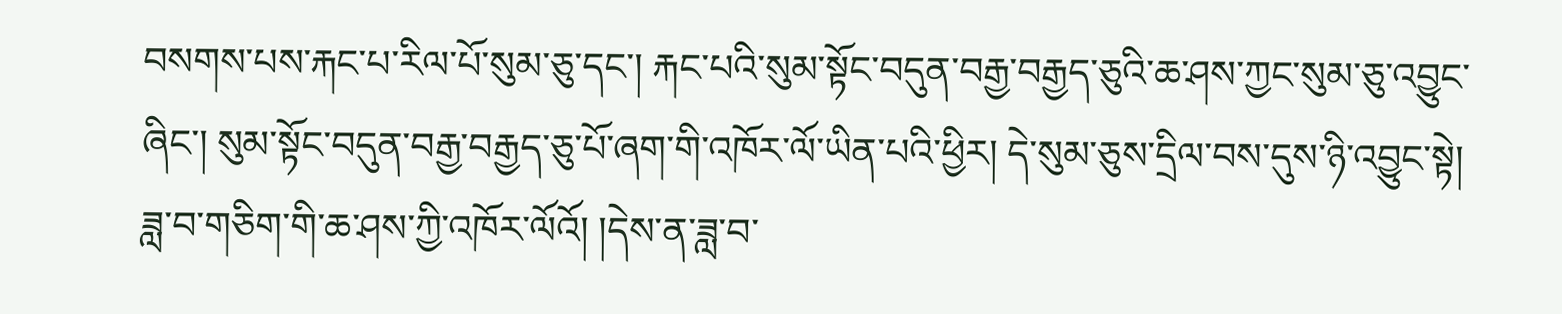བསགས་པས་རྐང་པ་རིལ་པོ་སུམ་ཅུ་དང་། རྐང་པའི་སུམ་སྟོང་བདུན་བརྒྱ་བརྒྱད་ཅུའི་ཆ་ཤས་ཀྱང་སུམ་ཅུ་འབྱུང་ཞིང་། སུམ་སྟོང་བདུན་བརྒྱ་བརྒྱད་ཅུ་པོ་ཞག་གི་འཁོར་ལོ་ཡིན་པའི་ཕྱིར། དེ་སུམ་ཅུས་དྲིལ་བས་དུས་ཉི་འབྱུང་སྟེ། ཟླ་བ་གཅིག་གི་ཆ་ཤས་ཀྱི་འཁོར་ལོའོ། །དེས་ན་ཟླ་བ་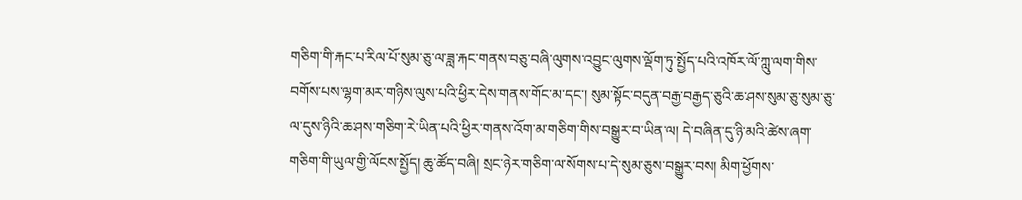གཅིག་གི་རྐང་པ་རིལ་པོ་སུམ་ཅུ་ལ་ཟླ་རྐང་གནས་བཅུ་བཞི་ལུགས་འབྱུང་ལུགས་ལྡོག་ཏུ་སྤྱོད་པའི་འཁོར་ལོ་ཀླུ་ལག་གིས་བགོས་པས་ལྷག་མར་གཉིས་ལུས་པའི་ཕྱིར་དེས་གནས་གོང་མ་དང་། སུམ་སྟོང་བདུན་བརྒྱ་བརྒྱད་ཅུའི་ཆ་ཤས་སུམ་ཅུ་སུམ་ཅུ་ལ་དུས་ཉིའི་ཆ་ཤས་གཅིག་རེ་ཡིན་པའི་ཕྱིར་གནས་འོག་མ་གཅིག་གིས་བསྒྱུར་བ་ཡིན་ལ། དེ་བཞིན་དུ་ཉི་མའི་ཚེས་ཞག་གཅིག་གི་ཡུལ་གྱི་ལོངས་སྤྱོད། ཆུ་ཚོད་བཞི། སྲང་ཉེར་གཅིག་ལ་སོགས་པ་དེ་སུམ་ཅུས་བསྒྱུར་བས། མིག་ཕྱོགས་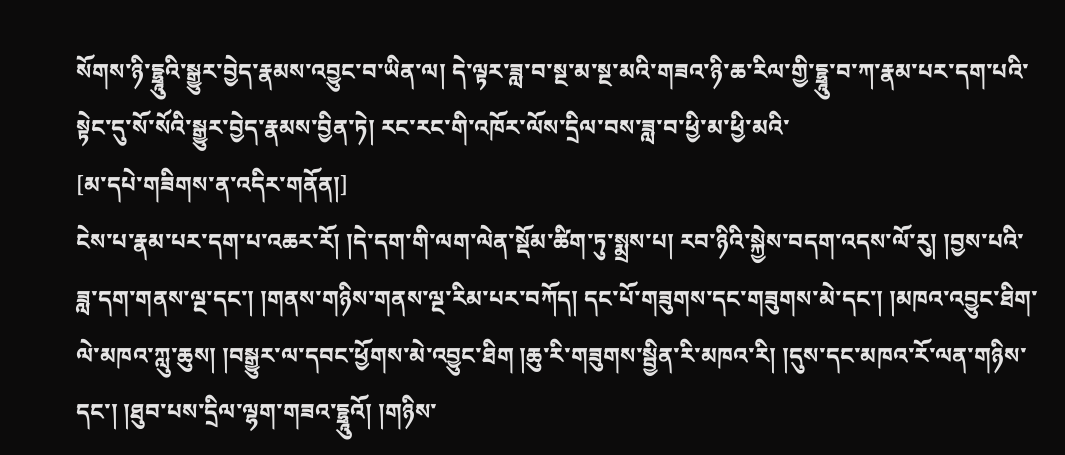སོགས་ཉི་དྷྲཱུའི་སྒྱུར་བྱེད་རྣམས་འབྱུང་བ་ཡིན་ལ། དེ་ལྟར་ཟླ་བ་སྔ་མ་སྔ་མའི་གཟའ་ཉི་ཆ་རིལ་གྱི་དྷྲཱུ་བ་ཀ་རྣམ་པར་དག་པའི་སྟེང་དུ་སོ་སོའི་སྒྱུར་བྱེད་རྣམས་བྱིན་ཏེ། རང་རང་གི་འཁོར་ལོས་དྲིལ་བས་ཟླ་བ་ཕྱི་མ་ཕྱི་མའི་
[མ་དཔེ་གཟིགས་ན་འདིར་གནོན།]
ངེས་པ་རྣམ་པར་དག་པ་འཆར་རོ། །དེ་དག་གི་ལག་ལེན་སྡོམ་ཚིག་ཏུ་སྨྲས་པ། རབ་ཉིའི་སྐྱེས་བདག་འདས་ལོ་རུ། །བྱས་པའི་ཟླ་དག་གནས་ལྔ་དང་། །གནས་གཉིས་གནས་ལྔ་རིམ་པར་བཀོད། དང་པོ་གཟུགས་དང་གཟུགས་མེ་དང་། །མཁའ་འབྱུང་ཐིག་ལེ་མཁའ་ཀླུ་ཆུས། །བསྒྱུར་ལ་དབང་ཕྱོགས་མེ་འབྱུང་ཐིག །ཆུ་རི་གཟུགས་སྦྱིན་རི་མཁའ་རི། །དུས་དང་མཁའ་རོ་ལན་གཉིས་དང་། །ཐུབ་པས་དྲིལ་ལྷག་གཟའ་དྷྲཱུའོ། །གཉིས་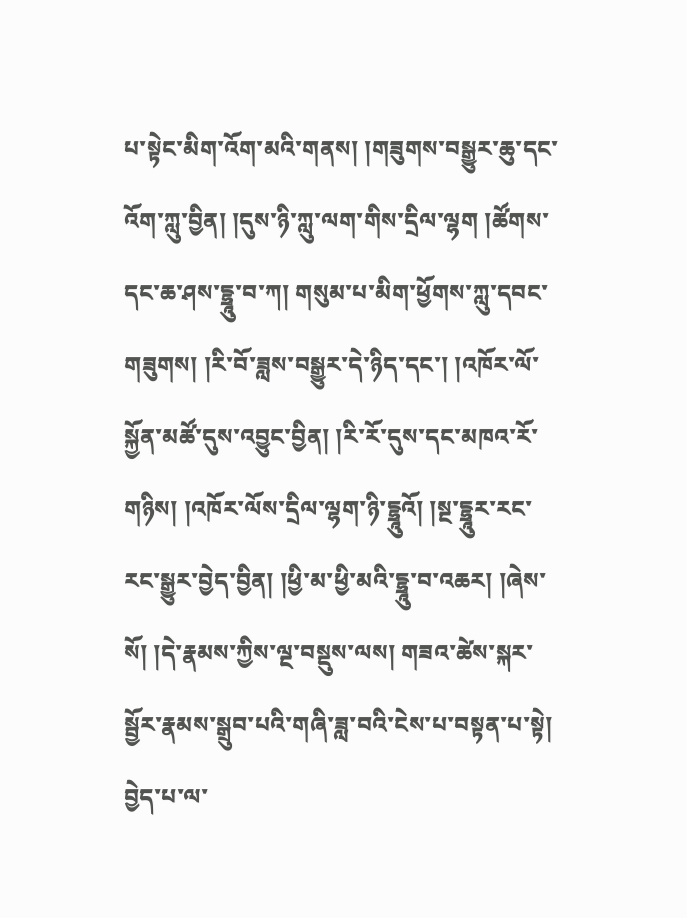པ་སྟེང་མིག་འོག་མའི་གནས། །གཟུགས་བསྒྱུར་ཆུ་དང་འོག་ཀླུ་བྱིན། །དུས་ཉི་ཀླུ་ལག་གིས་དྲིལ་ལྷག །ཚོགས་དང་ཆ་ཤས་དྷྲཱུ་བ་ཀ། གསུམ་པ་མིག་ཕྱོགས་ཀླུ་དབང་གཟུགས། །རི་བོ་ཟླས་བསྒྱུར་དེ་ཉིད་དང་། །འཁོར་ལོ་སྐྱོན་མཚོ་དུས་འབྱུང་བྱིན། །རི་རོ་དུས་དང་མཁའ་རོ་གཉིས། །འཁོར་ལོས་དྲིལ་ལྷག་ཉི་དྷྲཱུའོ། །སྔ་དྷྲཱུར་རང་རང་སྒྱུར་བྱེད་བྱིན། །ཕྱི་མ་ཕྱི་མའི་དྷྲཱུ་བ་འཆར། །ཞེས་སོ། །དེ་རྣམས་ཀྱིས་ལྔ་བསྡུས་ལས། གཟའ་ཚེས་སྐར་སྦྱོར་རྣམས་སྒྲུབ་པའི་གཞི་ཟླ་བའི་ངེས་པ་བསྟན་པ་སྟེ། བྱེད་པ་ལ་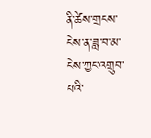ནི་ཚེས་གྲངས་ངེས་ན་ཟླ་བ་མ་ངེས་ཀྱང་འགྲུབ་པའི་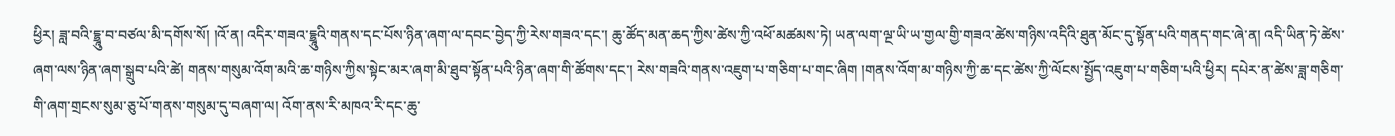ཕྱིར། ཟླ་བའི་དྷྲཱུ་བ་བཙལ་མི་དགོས་སོ། །འོ་ན། འདིར་གཟའ་དྷྲཱུའི་གནས་དང་པོས་ཉིན་ཞག་ལ་དབང་བྱེད་ཀྱི་རེས་གཟའ་དང་། ཆུ་ཚོད་མན་ཆད་ཀྱིས་ཚེས་ཀྱི་འཕོ་མཚམས་ཏེ། ཡན་ལག་ལྔ་ཡི་ཡ་གྱལ་གྱི་གཟའ་ཚེས་གཉིས་འདིའི་ཐུན་མོང་དུ་སྟོན་པའི་གནད་གང་ཞེ་ན། འདི་ཡིན་ཏེ་ཚེས་ཞག་ལས་ཉིན་ཞག་སྒྲུབ་པའི་ཚེ། གནས་གསུམ་འོག་མའི་ཆ་གཉིས་ཀྱིས་སྟེང་མར་ཞག་མི་ཐུབ་སྟོན་པའི་ཉིན་ཞག་གི་ཚོགས་དང་། རེས་གཟའི་གནས་འཇུག་པ་གཅིག་པ་གང་ཞིག །གནས་འོག་མ་གཉིས་ཀྱི་ཆ་དང་ཚེས་ཀྱི་ལོངས་སྤྱོད་འཇུག་པ་གཅིག་པའི་ཕྱིར། དཔེར་ན་ཚེས་ཟླ་གཅིག་གི་ཞག་གྲངས་སུམ་ཅུ་པོ་གནས་གསུམ་དུ་བཞག་ལ། འོག་ནས་རི་མཁའ་རི་དང་ཆུ་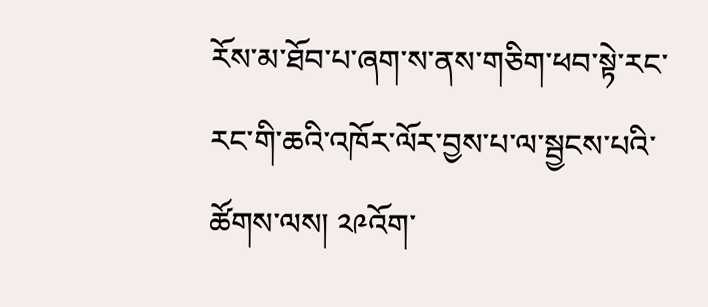རོས་མ་ཐོབ་པ་ཞག་ས་ནས་གཅིག་ཕབ་སྟེ་རང་རང་གི་ཆའི་འཁོར་ལོར་བྱས་པ་ལ་སྦྱངས་པའི་ཚོགས་ལས། ༢༩འོག་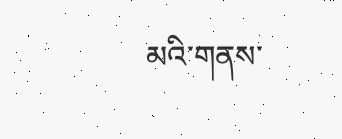མའི་གནས་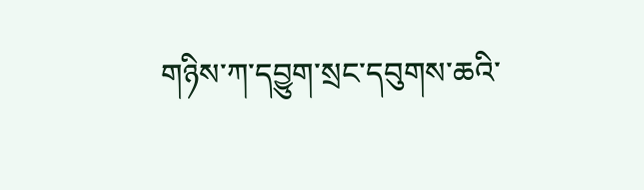གཉིས་ཀ་དབྱུག་སྲང་དབུགས་ཆའི་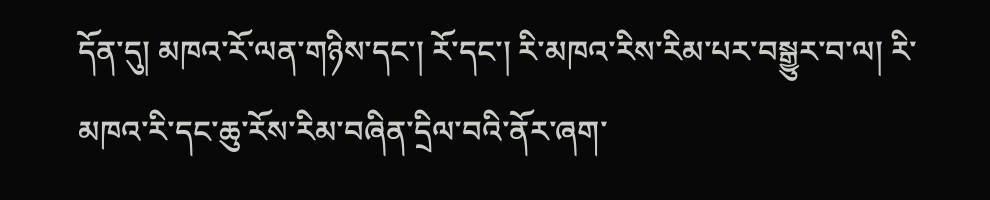དོན་དུ། མཁའ་རོ་ལན་གཉིས་དང་། རོ་དང་། རི་མཁའ་རིས་རིམ་པར་བསྒྱུར་བ་ལ། རི་མཁའ་རི་དང་ཆུ་རོས་རིམ་བཞིན་དྲིལ་བའི་ནོར་ཞག་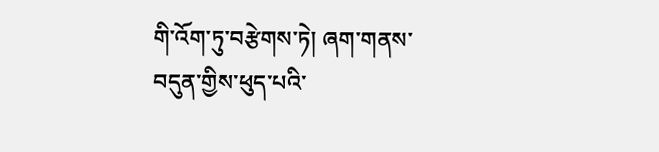གི་འོག་ཏུ་བརྩེགས་ཏེ། ཞག་གནས་
བདུན་གྱིས་ཕུད་པའི་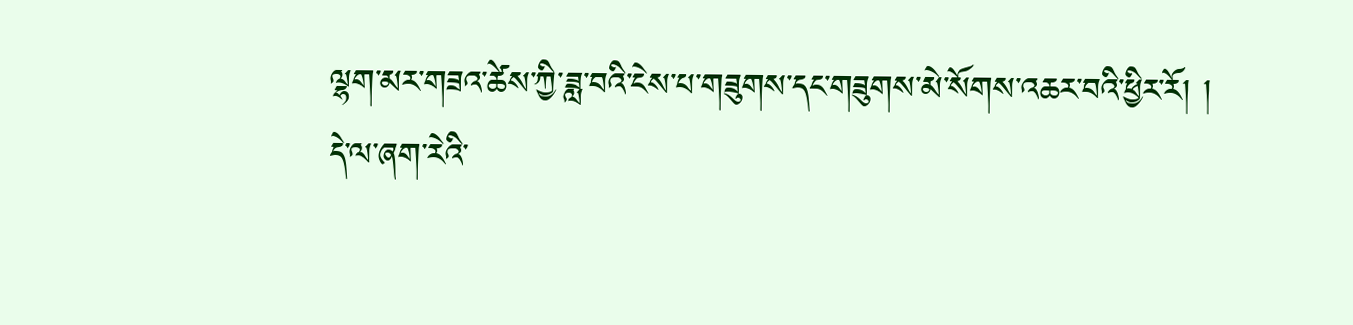ལྷག་མར་གཟའ་ཚེས་ཀྱི་ཟླ་བའི་ངེས་པ་གཟུགས་དང་གཟུགས་མེ་སོགས་འཆར་བའི་ཕྱིར་རོ། །
དེ་ལ་ཞག་རེའི་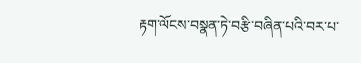རྟག་ལོངས་བསྣན་ཏེ་བརྩི་བཞིན་པའི་བར་པ་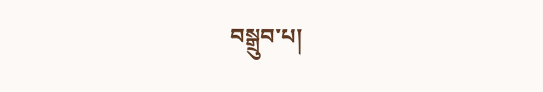བསྒྲུབ་པ།